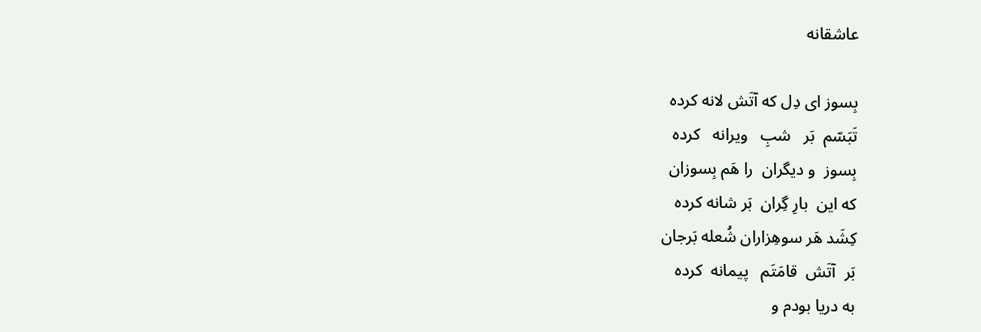عاشقانه

بِسوز ای دِل که آتَش لانه کرده
تَبَسّم  بَر   شبِ   ویرانه   کرده
بِسوز  و دیگران  را هَم بِسوزان
که این  بارِ گِران  بَر شانه کرده
کِشَد هَر سوهِزاران شُعله بَرجان
بَر  آتَش  قامَتَم   پیمانه  کرده
به دریا بودم و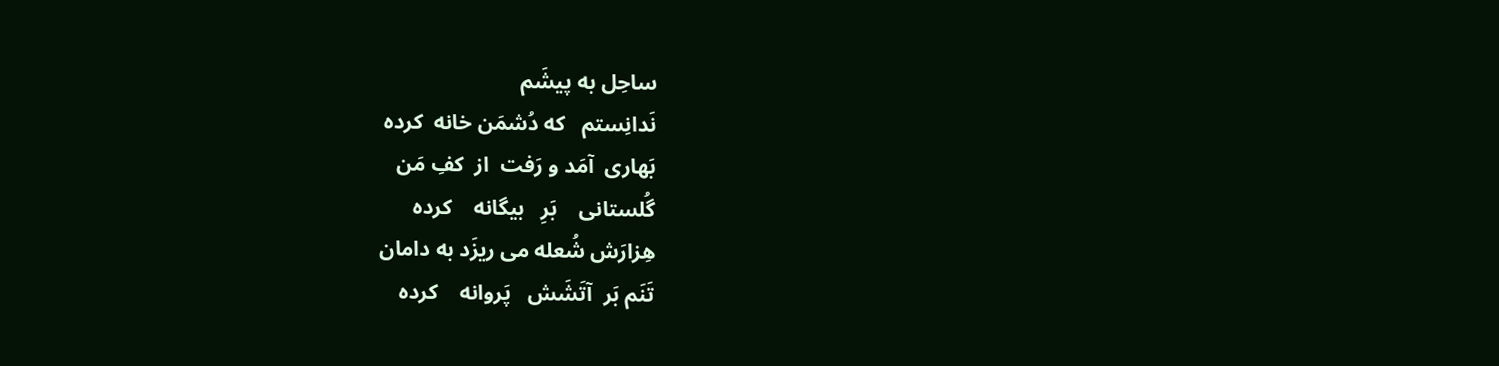ساحِل به پیشَم
نَدانِستم   که دُشمَن خانه  کرده
بَهاری  آمَد و رَفت  از  کفِ مَن
گُلستانی    بَرِ   بیگانه    کرده
هِزارَش شُعله می ریزَد به دامان
تَنَم بَر  آتَشَش   پَروانه    کرده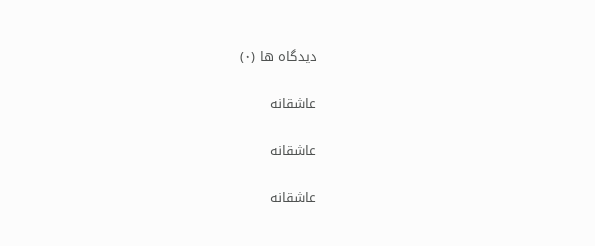دیدگاه ها (۰)

عاشقانه

عاشقانه

عاشقانه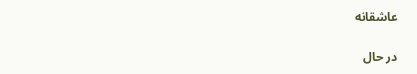عاشقانه

در حال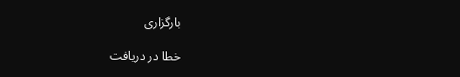بارگزاری

خطا در دریافت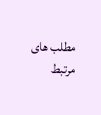مطلب های مرتبط